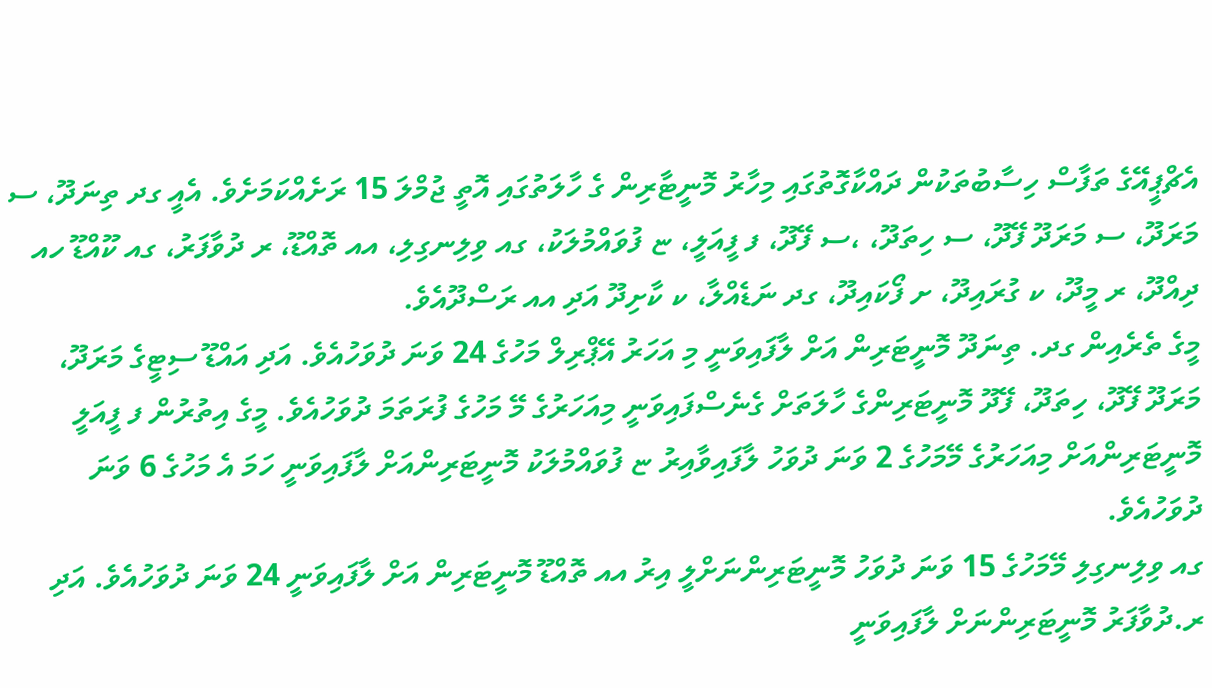އެޗްޕީއޭގެ ތަފާސް ހިސާބުތަކުން ދައްކާގޮތުގައި މިހާރު މޮނީޓާރިން ގެ ހާލަތުގައި އޮތީ ޖުމްލަ 15 ރަށެއްކަމަށެވެ. އެއީ ގދ ތިނަދޫ، ސ މަރަދޫ، ސ މަރަދޫ ފޭދޫ، ސ ހިތަދޫ، ،ސ ފޭދޫ، ފ ފީއަލީ، ޏ ފުވައްމުލަކު، ގއ ވިލިނގިލި، އއ ތޮއްޑޫ، ރ ދުވާފަރު، ގއ ކޫއްޑޫ ހއ ދިއްދޫ، ރ މީދޫ، ކ ގުރައިދޫ، ށ ފޯކައިދޫ، ގދ ނަޑެއްލާ، ކ ކާށިދޫ އަދި އއ ރަސްދޫއެވެ.
މީގެ ތެރެއިން ގދ. ތިނަދޫ މޮނީޓަރިން އަށް ލާފައިވަނީ މި އަހަރު އޭޕްރިލް މަހުގެ 24 ވަނަ ދުވަހުއެވެ. އަދި އައްޑޫ ސިޓީގެ މަރަދޫ، މަރަދޫ ފޭދޫ، ހިތަދޫ، ފޭދޫ މޮނީޓަރިންގެ ހާލަތަށް ގެނެސްފައިވަނީ މިއަހަރުގެ މޭ މަހުގެ ފުރަތަމަ ދުވަހުއެވެ. މީގެ އިތުރުން ފ ފީއަލީ މޮނީޓަރިންއަށް މިއަހަރުގެ މޭމަހުގެ 2 ވަނަ ދުވަހު ލާފައިވާއިރު ޏ ފުވައްމުލަކު މޮނީޓަރިންއަށް ލާފައިވަނީ ހަމަ އެ މަހުގެ 6 ވަނަ ދުވަހުއެވެ.
ގއ ވިލިނގިލި މޭމަހުގެ 15 ވަނަ ދުވަހު މޮނީޓަރިންނަށްލީ އިރު އއ ތޮއްޑޫ މޮނީޓަރިން އަށް ލާފައިވަނީ 24 ވަނަ ދުވަހުއެވެ. އަދި ރ.ދުވާފަރު މޮނީޓަރިންނަށް ލާފައިވަނީ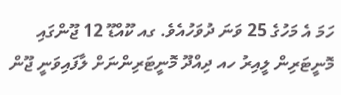ހަމަ އެ މަހުގެ 25 ވަނަ ދުވަހުއެވެ. ގއ ކޫއްޑޫ 12 ޖޫންގައި މޮނީޓަރިން ލީއިރު ހއ ދިއްދޫ މޮނީޓަރިންނަށް ލާފައިވަނީ ޖޫން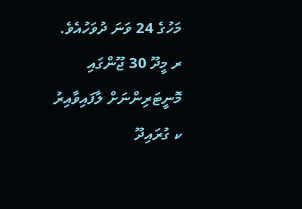މަހުގެ 24 ވަނަ ދުވަހުއެވެ. ރ މީދޫ 30 ޖޫންގައި މޮނީޓަރިންނަށް ލާފައިވާއިރު ކ ގުރައިދޫ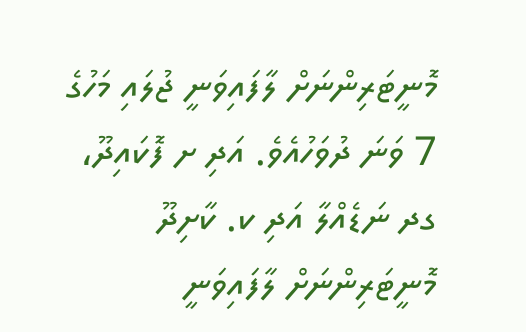މޮނީޓަރިންނަށް ލާފައިވަނީ ޖުލައި މަހުގެ 7 ވަނަ ދުވަހުއެވެ. އަދި ށ ފޮކައިދޫ، ގދ ނަޑެއްލާ އަދި ކ. ކާށިދޫ މޮނީޓަރިންނަށް ލާފައިވަނީ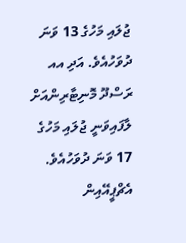ޖުލައި މަހުގެ 13 ވަނަ ދުވަހުއެވެ. އަދި އއ ރަސްދޫ މޮނިޓާރިންއަށް ލާފައިވަނީ ޖުލައި މަހުގެ 17 ވަނަ ދުވަހުއެވެ.
އެޗްޕީއޭއިން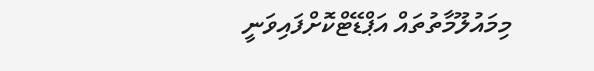މިމައުލޫމާތުތައް އަޕްޑޭޓްކޮށްފައިވަނީ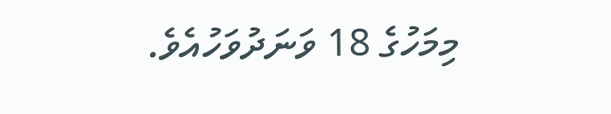މިމަހުގެ 18 ވަނަދުވަހުއެވެ.